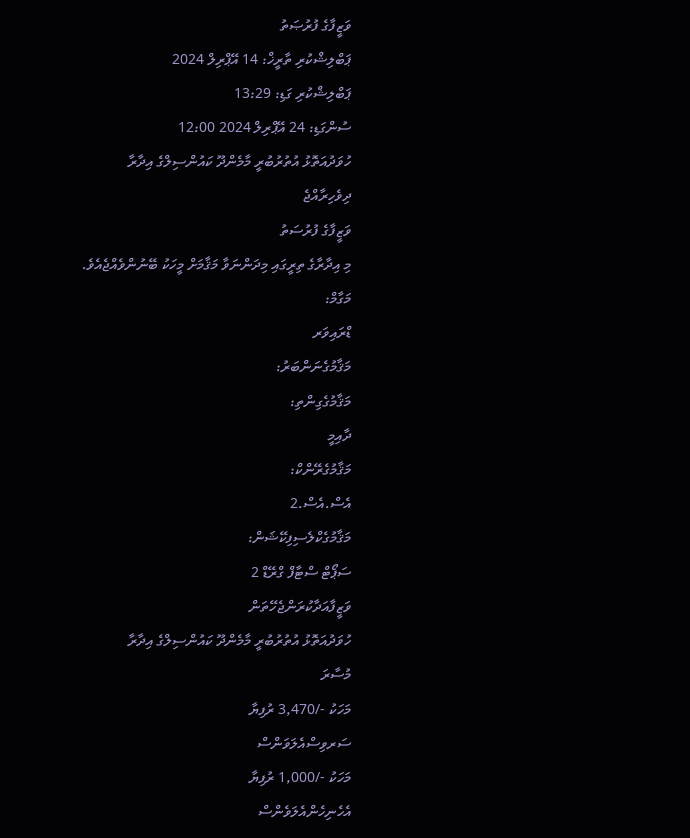ވަޒީފާގެ ފުރުޞަތު
ޕަބްލިޝްކުރި ތާރީޚް: 14 އޭޕްރިލް 2024
ޕަބްލިޝްކުރި ގަޑި: 13:29
ސުންގަޑި: 24 އޭޕްރިލް 2024 12:00
ހުވަދުއަތޮޅު އުތުރުބުރީ މާމެންދޫ ކައުންސިލްގެ އިދާރާ
ދިވެހިރާއްޖެ
ވަޒީފާގެ ފުރުސަތު
މި އިދާރާގެ ތިރީގައި މިދަންނަވާ މަޤާމަށް މީހަކު ބޭނުންވެއްޖެއެވެ.
މަގާމް:
ޑްރައިވަރ
މަޤާމުގެނަންބަރު:
މަޤާމުގެގިންތި:
ދާއިމީ
މަޤާމުގެރޭންކް:
އެސް.އެސް.2
މަޤާމުގެކްލެސިފިކޭޝަން:
ސަޕޯޓް ސްޓާފް ގްރޭޑް 2
ވަޒީފާއަދާކުރަންޖެހޭތަން
ހުވަދުއަތޮޅު އުތުރުބުރީ މާމެންދޫ ކައުންސިލްގެ އިދާރާ
މުސާރަ
މަހަކު -/3,470 ރުފިޔާ
ސަރވިސްއެލަވަންސް
މަހަކު -/1,000 ރުފިޔާ
އެހެނިހެންއެލަވެންސް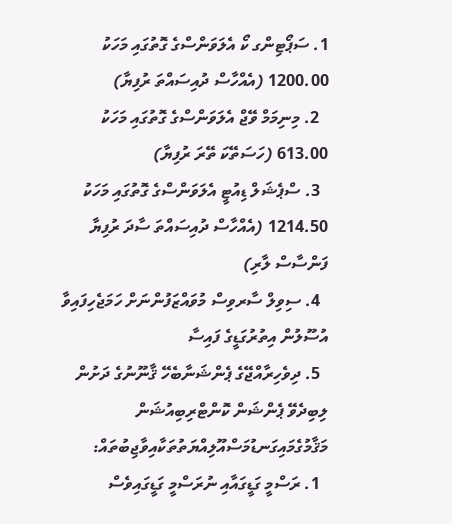1. ސަޕޯޓިންގ ކޯ އެލަވަންސްގެ ގޮތުގައި މަހަކު 1200.00 (އެއްހާސް ދުއިސައްތަ ރުފިޔާ)
  2. މިނިމަމް ވޭޖް އެލަވަންސްގެ ގޮތުގައި މަހަކު 613.00 (ހަސަތޭކަ ތޭރަ ރުފިޔާ)
  3. ސްޕެޝަލް ޑިއުޓީ އެލަވަންސްގެ ގޮތުގައި މަހަކު 1214.50 (އެއްހާސް ދުއިސައްތަ ސާދަ ރުފިޔާ ފަންސާސް ލާރި)
  4. ސިވިލް ސާރވިސް މުވައްޒަފުންނަށް ހަމަޖެހިފައިވާ އުސޫލުން އިތުރުގަޑީގެ ފައިސާ
  5. ދިވެހިރާއްޖޭގެ ޕެންޝަނާބެހޭ ޤާނޫނުގެ ދަށުން ލިބިދެވޭ ޕެންޝަން ކޮންޓްރިބިއުޝަން
މަޤާމުގެމައިގަނޑުމަސްއޫލިއްޔަތުތަކާއިވާޖިބުތައް:
  1. ރަސްމީ ގަޑީގައާއި ނުރަސްމީ ގަޑީގައިވެސް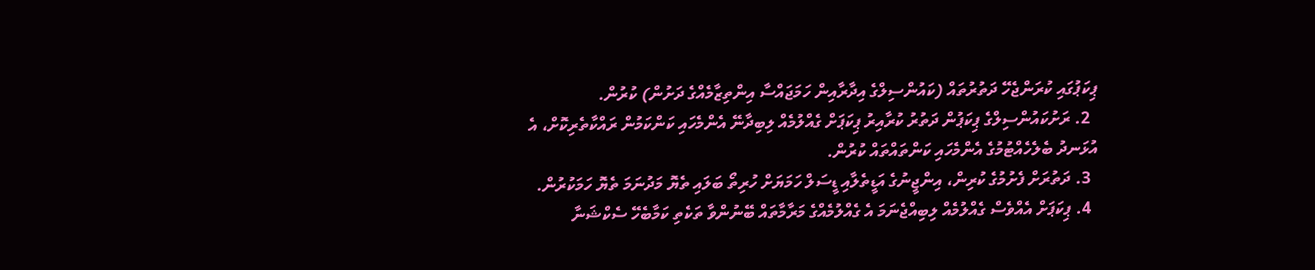ޕިކަޕުގައި ކުރަންޖެހޭ ދަތުރުތައް (ކައުންސިލްގެ އިދާރާއިން ހަމަޖައްސާ އިންތިޒާމެއްގެ ދަށުން) ކުރުން.
  2. ރަށުކައުންސިލްގެ ޕިކަޕުން ދަތުރު ކުރާއިރު ޕިކަޕަށް ގެއްލުމެއް ލިބިދާނޭ އެންމެހައި ކަންކަމުން ރައްކާތެރިކޮށް، އެ އުޅަނދު ބެލެހެއްޓުމުގެ އެންމެހައި ކަންތައްތައް ކުރުން.
  3. ދަތުރަށް ފެށުމުގެ ކުރިން، އިންޖީނުގެ އަޑީތެލާއި ޑީސަލް ހަމަޔަށް ހުރިތޯ ބަލައި ތެޔޮ މަދުނަމަ ތެޔޮ ހަމަކުރުން.
  4. ޕިކަޕަށް އެއްވެސް ގެއްލުމެއް ލިބިއްޖެނަމަ އެ ގެއްލުމެއްގެ މަރާމާތައް ބޭނުންވާ ތަކެތި ކަމާބެހޭ ސެކްޝަނާ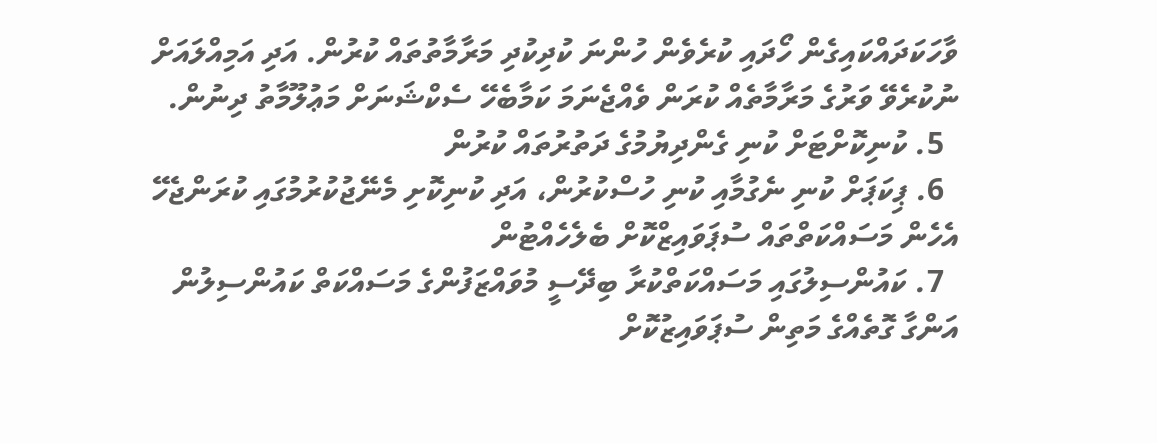ވާހަކަދައްކައިގެން ހޯދައި ކުރެވެން ހުންނަ ކުދިކުދި މަރާމާތުތައް ކުރުން. އަދި އަމިއްލައަށް ނުކުރެވޭ ވަރުގެ މަރާމާތެއް ކުރަން ވެއްޖެނަމަ ކަމާބެހޭ ސެކްޝަނަށް މަޢުލޫމާތު ދިނުން.
  5. ކުނިކޮށްޓަށް ކުނި ގެންދިޔުމުގެ ދަތުރުތައް ކުރުން
  6. ޕިކަޕަށް ކުނި ނެގުމާއި ކުނި ހުސްކުރުން، އަދި ކުނިކޮށި މެނޭޖުކުރުމުގައި ކުރަންޖެހޭ އެހެން މަސައްކަތްތައް ސުޕަވައިޒްކޮށް ބެލެހެއްޓުން
  7. ކައުންސިލުގައި މަސައްކަތްކުރާ ބިދޭސީ މުވައްޒަފުންގެ މަސައްކަތް ކައުންސިލުން އަންގާ ގޮތެއްގެ މަތިން ސުޕަވައިޒުކޮށް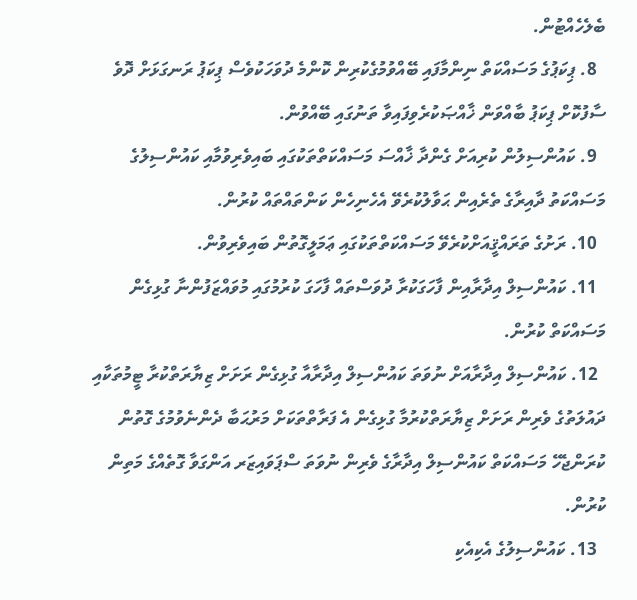ބެލެހެއްޓުން.
  8. ޕިކަޕުގެ މަސައްކަތް ނިންމާފައި ބޭއްވުމުގެކުރިން ކޮންމެ ދުވަހަކުވެސް ޕިކަޕު ރަނގަޅަށް ދޮވެ ސާފުކޮށް ޕިކަޕު ބާއްވަން ޚާއްޞަކުރެވިފައިވާ ތަނުގައި ބޭއްވުން.
  9. ކައުންސިލުން ކުރިއަށް ގެންދާ ޚާއްސަ މަސައްކަތްތަކުގައި ބައިވެރިވުމާއި ކައުންސިލުގެ މަސައްކަތު ދާއިރާގެ ތެރެއިން ޙަވާލުކުރެވޭ އެހެނިހެން ކަންތައްތައް ކުރުން.
  10. ރަށުގެ ތަރައްޤީއަށްކުރެވޭ މަސައްކަތްތަކުގައި ޢަމަލީގޮތުން ބައިވެރިވުން.
  11. ކައުންސިލް އިދާރާއިން ފާހަގަކުރާ ދުވަސްތައް ފާހަގަ ކުރުމުގައި މުވައްޒަފުންނާ ގުޅިގެން މަސައްކަތް ކުރުން.
  12. ކައުންސިލް އިދާރާއަށް ނުވަތަ ކައުންސިލް އިދާރާއާ ގުޅިގެން ރަށަށް ޒިޔާރަތްކުރާ ޓީމުތަކާއި ދައުލަތުގެ ވެރިން ރަށަށް ޒިޔާރަތްކުރުމާ ގުޅިގެން އެ ފަރާތްތަކަށް މަރުޙަބާ ދެންނެވުމުގެ ގޮތުން ކުރަންޖެހޭ މަސައްކަތް ކައުންސިލް އިދާރާގެ ވެރިން ނުވަތަ ސްޕަވައިޒަރ އަންގަވާ ގޮތެއްގެ މަތިން ކުރުން.
  13. ކައުންސިލުގެ އެކިއެކި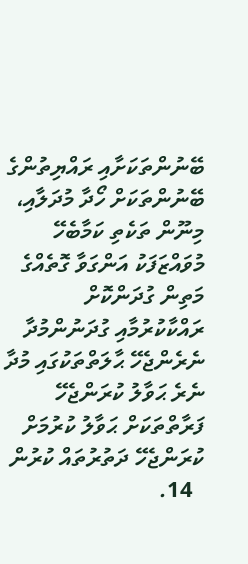ބޭނުންތަކަށާއި ރައްޔިތުންގެ ބޭނުންތަކަށް ހޯދާ މުދަލާއި، މިނޫން ތަކެތި ކަމާބެހޭ މުވައްޒަފަކު އަންގަވާ ގޮތެއްގެ މަތިން ގުދަންކޮށް ރައްކާކުރުމާއި ގުދަނުންމުދާ ނެރެންޖެހޭ ޙާލަތްތަކުގައި މުދާ ނެރެ ޙަވާލު ކުރަންޖެހޭ ފަރާތްތަކަށް ޙަވާލު ކުރުމަށް ކުރަންޖެހޭ ދަތުރުތައް ކުރުން
  14.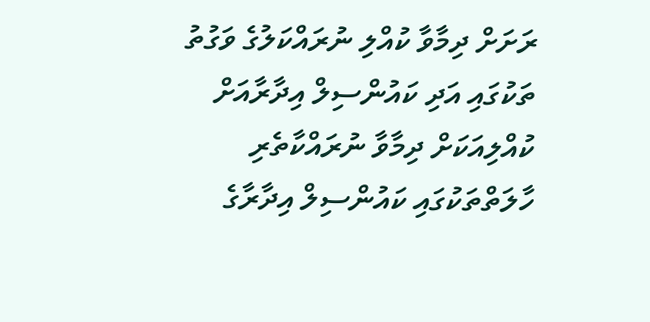ރަށަށް ދިމާވާ ކުއްލި ނުރައްކަލުގެ ވަގުތު ތަކުގައި އަދި ކައުންސިލް އިދާރާއަށް ކުއްލިއަކަށް ދިމާވާ ނުރައްކާތެރި ހާލަތްތަކުގައި ކައުންސިލް އިދާރާގެ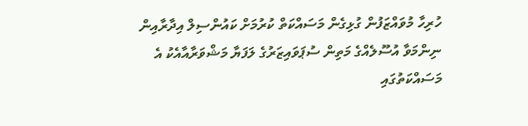ހުރިހާ މުވައްޒަފުން ގުޅިގެން މަސައްކަތް ކުރުމަށް ކައުންސިލް އިދާރާއިން ނިންމަވާ އުސޫލެއްގެ މަތިން ސުޕަވައިޒަރުގެ ލަފަޔާ މަޝްވަރާއާއެކު އެ މަސައްކަތުގައި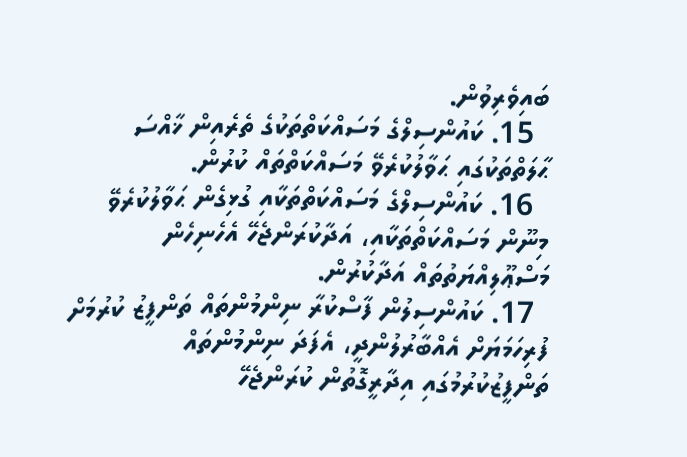ބައިވެރިވުން.
  15. ކައުންސިލްގެ މަސައްކަތްތަކުގެ ތެރެއިން ޚާއްސަ ޙާލަތްތަކުގައި ޙަވާލުކުރެވޭ މަސައްކަތްތައް ކުރުން.
  16. ކައުންސިލްގެ މަސައްކަތްތަކާއި ގުޅިގެން ޙަވާލުކުރެވޭ މިނޫން މަސައްކަތްތަކާއި، އަދާކުރަންޖެހޭ އެހެނިހެން މަސްޢޫލިއްޔަތުތައް އަދާކުރުން.
  17. ކައުންސިލުން ފާސްކުރާ ނިންމުންތައް ތަންފީޒު ކުރުމަށް ފުރިހަމަޔަށް އެއްބާރުލުންދީ، އެފަދަ ނިންމުންތައް ތަންފީޒުކުރުމުގައި އިދާރީގޮތުން ކުރަންޖެހޭ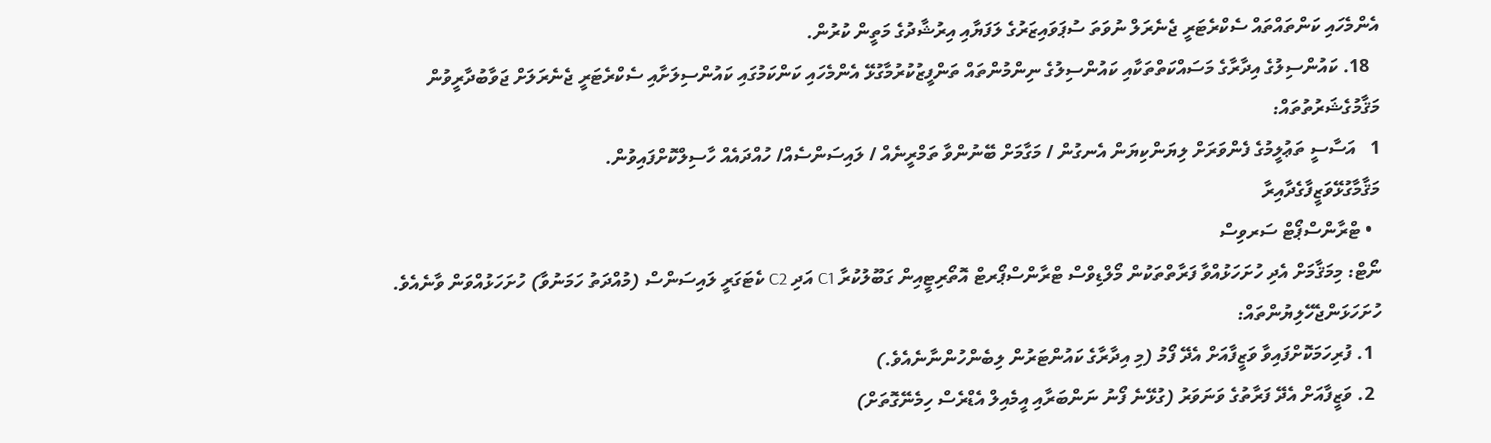އެންމެހައި ކަންތައްތައް ސެކްރެޓަރީ ޖެނެރަލް ނުވަތަ ސުޕަވައިޒަރުގެ ލަފަޔާއި އިރުޝާދުގެ މަތީން ކުރުން.
  18. ކައުންސިލުގެ އިދާރާގެ މަސައްކަތްތަކާއި ކައުންސިލުގެ ނިންމުންތައް ތަންފީޒުކުރުމާގުޅޭ އެންމެހައި ކަންކަމުގައި ކައުންސިލަށާއި ސެކްރެޓަރީ ޖެނެރަލަށް ޖަވާބުދާރީވުން
މަޤާމުގެޝަރުތުތައް:
1   އަސާސީ ތަޢުލީމުގެ ފެންވަރަށް ލިޔަންކިޔަން އެނގުން / މަގާމަށް ބޭނުންވާ ތަމްރީނެއް / ލައިސަންސެއް/ ހުއްދައެއް ހާސިލްކޮށްފައިވުން.
މަޤާމާގުޅޭވަޒީފާގެދާއިރާ
  • ޓްރާންސްޕޯޓް ސަރވިސް
ނޯޓް: މިމަޤާމަށް އެދި ހުށަހަޅުއްވާ ފަރާތްތަކުން މޯލްޑިވްސް ޓްރާންސްޕޯރޓް އޮތޯރިޓީއިން ގަބޫލުކުރާ C1 އަދި C2 ކެޓަގަރީ ލައިސަންސް (މުއްދަތު ހަމަނުވާ) ހުށަހަޅުއްވަން ވާނެއެވެ.
ހުށަހަޅަންޖެހޭލިޔުންތައް:
  1. ފުރިހަމަކޮށްފައިވާ ވަޒީފާއަށް އެދޭ ފޯމު (މި އިދާރާގެ ކައުންޓަރުން ލިބެންހުންނާނެއެވެ.)
  2. ވަޒީފާއަށް އެދޭ ފަރާތުގެ ވަނަވަރު (ގުޅޭނެ ފޯނު ނަންބަރާއި އީމެއިލް އެޑްރެސް ހިމެނޭގޮތަށް)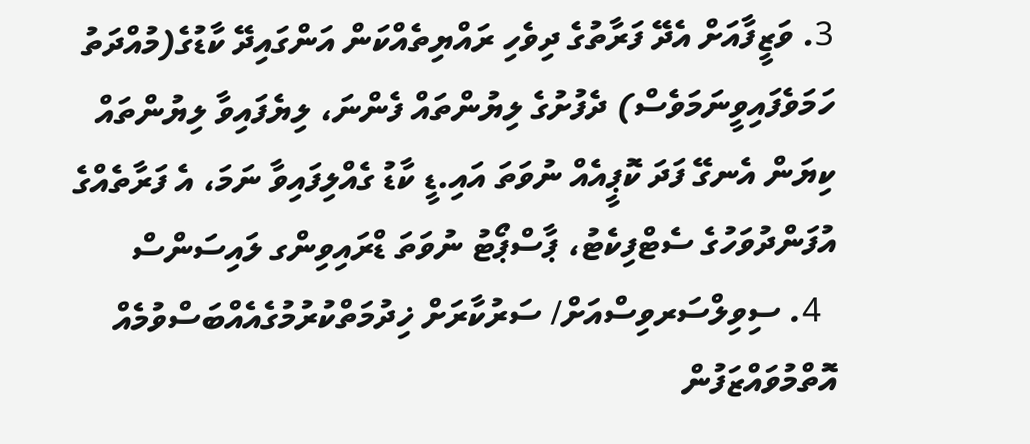3. ވަޒީފާއަށް އެދޭ ފަރާތުގެ ދިވެހި ރައްޔިތެއްކަން އަންގައިދޭ ކާޑުގެ(މުއްދަތު ހަމަވެފައިވީނަމަވެސް) ދެފުށުގެ ލިޔުންތައް ފެންނަ، ލިޔެފައިވާ ލިޔުންތައް ކިޔަން އެނގޭ ފަދަ ކޮޕީއެއް ނުވަތަ އައި.ޑީ ކާޑު ގެއްލިފައިވާ ނަމަ، އެ ފަރާތެއްގެ އުފަންދުވަހުގެ ސެޓްފިކެޓު، ޕާސްޕޯޓު ނުވަތަ ޑްރައިވިންގ ލައިސަންސް
  4. ސިވިލްސަރވިސްއަށް/ ސަރުކާރަށް ޚިދުމަތްކުރުމުގެއެއްބަސްވުމެއް އޮތްމުވައްޒަފުން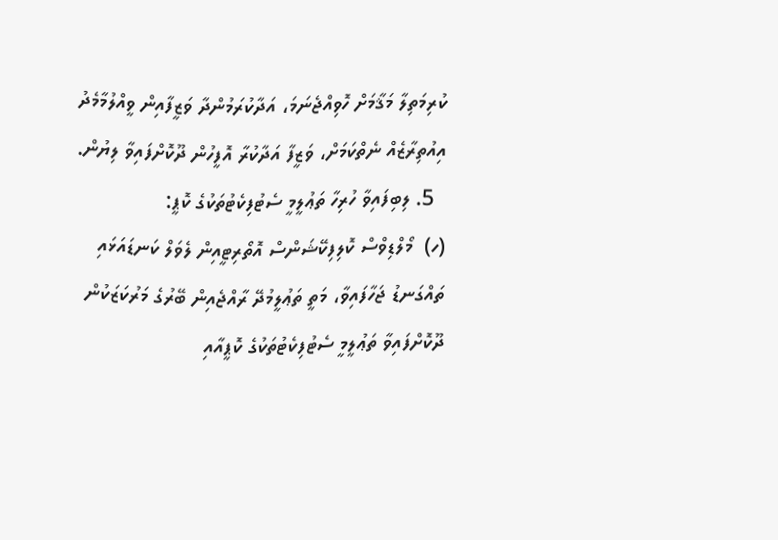ކުރިމަތިލާ މަޤާމަށް ހޮވިއްޖެނަމަ، އަދާކުރަމުންދާ ވަޒީފާއިން ވީއްލުމާމެދު އިއުތިރާޒެއް ނެތްކަމަށް، ވަޒީފާ އަދާކުރާ އޮފީހުން ދޫކޮށްފައިވާ ލިޔުން.
  5. ލިބިފައިވާ ހުރިހާ ތަޢުލީމީ ސެޓުފިކެޓުތަކުގެ ކޮޕީ:
(ހ)  މޯލްޑިވްސް ކޮލިފިކޭޝަންސް އޮތޯރިޓީއިން ލެވަލް ކަނޑައަޅައި ތައްގަނޑު ޖަހާފައިވާ، މަތީ ތަޢުލީމުދޭ ރާއްޖެއިން ބޭރުގެ މަރުކަޒަކުން ދޫކޮށްފައިވާ ތަޢުލީމީ ސެޓުފިކެޓުތަކުގެ ކޮޕީއާއި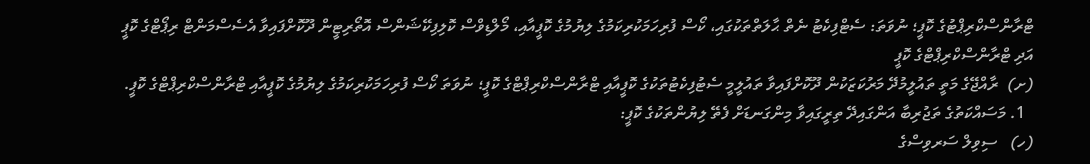ޓްރާންސްކްރިޕްޓުގެ ކޮޕީ؛ ނުވަތަ: ސެޓްފިކެޓު ނެތް ޙާލަތްތަކުގައި، ކޯސް ފުރިހަމަކުރިކަމުގެ ލިޔުމުގެ ކޮޕީއާއި، މޯލްޑިވްސް ކޮލިފިކޭޝަންސް އޮތޯރިޓީން ދޫކޮށްފައިވާ އެސެސްމަންޓް ރިޕޯޓްގެ ކޮޕީ އަދި ޓްރާންސްކްރިޕްޓްގެ ކޮޕީ
(ށ)  ރާއްޖޭގެ މަތީ ތައުލީމުދޭ މަރުކަޒަކުން ދޫކޮށްފައިވާ ތައުލީމީ ސެޓުފިކެޓުތަކުގެ ކޮޕީއާއި ޓްރާންސްކްރިޕްޓްގެ ކޮޕީ؛ ނުވަތަ ކޯސް ފުރިހަމަކުރިކަމުގެ ލިޔުމުގެ ކޮޕީއާއި ޓްރާންސްކްރިޕްޓްގެ ކޮޕީ.
  1. މަސައްކަތުގެ ތަޖުރިބާ އަންގައިދޭ ތިރީގައިވާ މިންގަނޑަށް ފެތޭ ލިޔުންތަކުގެ ކޮޕީ:
(ހ)   ސިވިލް ސަރވިސްގެ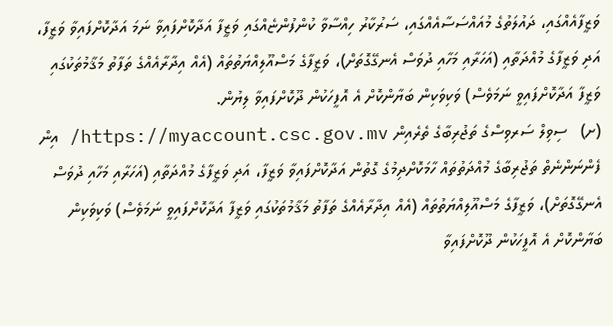ވަޒީފާއެއްގައި، ދައުލަތުގެ މުއައްސަސާއެއްގައި، ސަރުކާރު ހިއްސާވާ ކުންފުންޏެއްގައި ވަޒީފާ އަދާކޮށްފައިވާ ނަމަ އަދާކޮށްފައިވާ ވަޒީފާ، އަދި ވަޒީފާގެ މުއްދަތާއި (އަހަރާއި މަހާއި ދުވަސް އެނގޭގޮތަށް)، ވަޒީފާގެ މަސްއޫލިއްޔަތުތައް (އެއް އިދާރާއެއްގެ ތަފާތު މަޤާމުތަކުގައި ވަޒީފާ އަދާކޮށްފައިވީ ނަމަވެސް) ވަކިވަކިން ބަޔާންކޮށް އެ އޮފީހަކުން ދޫކޮށްފައިވާ ލިޔުން.
(ށ)   ސިވިލް ސަރވިސްގެ ތަޖުރިބާގެ ތެރެއިން https://myaccount.csc.gov.mv/ އިން ފެންނަންނެތް ތަޖުރިބާގެ މުއްދަތުތައް ހާމަކޮށްދިމުގެ ގޮތުން އަދާކޮށްފައިވާ ވަޒީފާ، އަދި ވަޒީފާގެ މުއްދަތާއި (އަހަރާއި މަހާއި ދުވަސް އެނގޭގޮތަށް)، ވަޒީފާގެ މަސްއޫލިއްޔަތުތައް (އެއް އިދާރާއެއްގެ ތަފާތު މަޤާމުތަކުގައި ވަޒީފާ އަދާކޮށްފައިވީ ނަމަވެސް) ވަކިވަކިން ބަޔާންކޮށް އެ އޮފީހަކުން ދޫކޮށްފައިވާ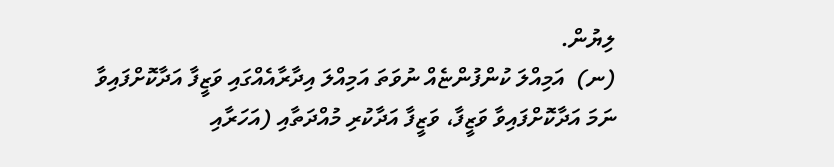ލިޔުން.
(ނ)  އަމިއްލަ ކުންފުންޏެއް ނުވަތަ އަމިއްލަ އިދާރާއެއްގައި ވަޒީފާ އަދާކޮށްފައިވާ ނަމަ އަދާކޮށްފައިވާ ވަޒީފާ، ވަޒީފާ އަދާކުރި މުއްދަތާއި (އަހަރާއި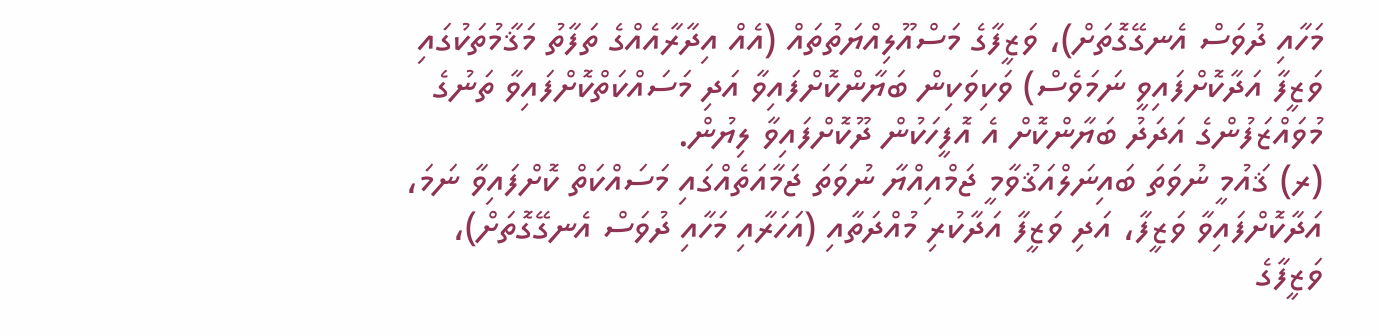މަހާއި ދުވަސް އެނގޭގޮތަށް)، ވަޒީފާގެ މަސްއޫލިއްޔަތުތައް (އެއް އިދާރާއެއްގެ ތަފާތު މަޤާމުތަކުގައި ވަޒީފާ އަދާކޮށްފައިވީ ނަމަވެސް) ވަކިވަކިން ބަޔާންކޮށްފައިވާ އަދި މަސައްކަތްކޮށްފައިވާ ތަނުގެ މުވައްޒަފުންގެ އަދަދު ބަޔާންކޮށް އެ އޮފީހަކުން ދޫކޮށްފައިވާ ލިޔުން.
(ރ) ޤައުމީ ނުވަތަ ބައިނަލްއަޤުވާމީ ޖަމްއިއްޔާ ނުވަތަ ޖަމާއަތެއްގައި މަސައްކަތް ކޮށްފައިވާ ނަމަ، އަދާކޮށްފައިވާ ވަޒީފާ، އަދި ވަޒީފާ އަދާކުރި މުއްދަތާއި (އަހަރާއި މަހާއި ދުވަސް އެނގޭގޮތަށް)، ވަޒީފާގެ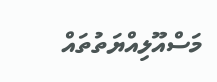މަސްއޫލިއްޔަތުތައް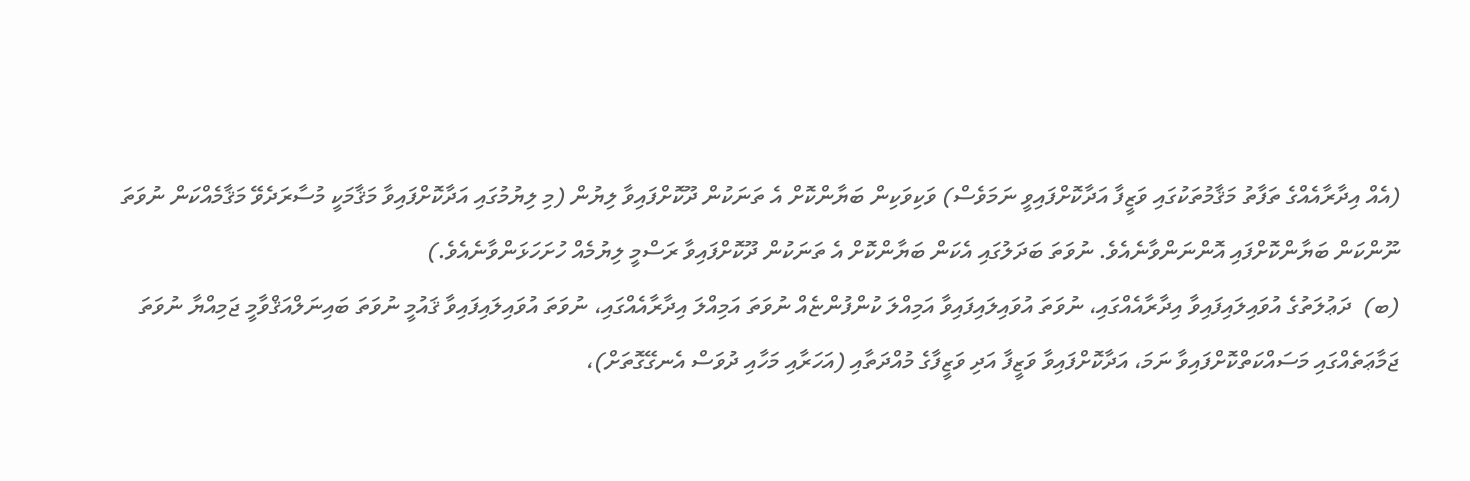(އެއް އިދާރާއެއްގެ ތަފާތު މަޤާމުތަކުގައި ވަޒީފާ އަދާކޮށްފައިވީ ނަމަވެސް) ވަކިވަކިން ބަޔާންކޮށް އެ ތަނަކުން ދޫކޮށްފައިވާ ލިޔުން (މި ލިޔުމުގައި އަދާކޮށްފައިވާ މަޤާމަކީ މުސާރަދެވޭ މަޤާމެއްކަން ނުވަތަ ނޫންކަން ބަޔާންކޮށްފައި އޮންނަންވާނެއެވެ. ނުވަތަ ބަދަލުގައި އެކަން ބަޔާންކޮށް އެ ތަނަކުން ދޫކޮށްފައިވާ ރަސްމީ ލިޔުމެއް ހުށަހަޅަންވާނެއެވެ.)
(ބ)  ދަޢުލަތުގެ އުވައިލައިފައިވާ އިދާރާއެއްގައި، ނުވަތަ އުވައިލައިފައިވާ އަމިއްލަ ކުންފުންޏެއް ނުވަތަ އަމިއްލަ އިދާރާއެއްގައި، ނުވަތަ އުވައިލައިފައިވާ ޤައުމީ ނުވަތަ ބައިނަލްއަޤްވާމީ ޖަމިއްޔާ ނުވަތަ ޖަމާޢަތެއްގައި މަސައްކަތްކޮށްފައިވާ ނަމަ، އަދާކޮށްފައިވާ ވަޒީފާ އަދި ވަޒީފާގެ މުއްދަތާއި (އަހަރާއި މަހާއި ދުވަސް އެނގޭގޮތަށް)،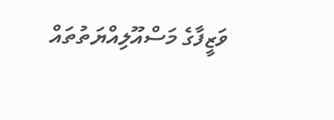ވަޒީފާގެ މަސްއޫލިއްޔަތުތައް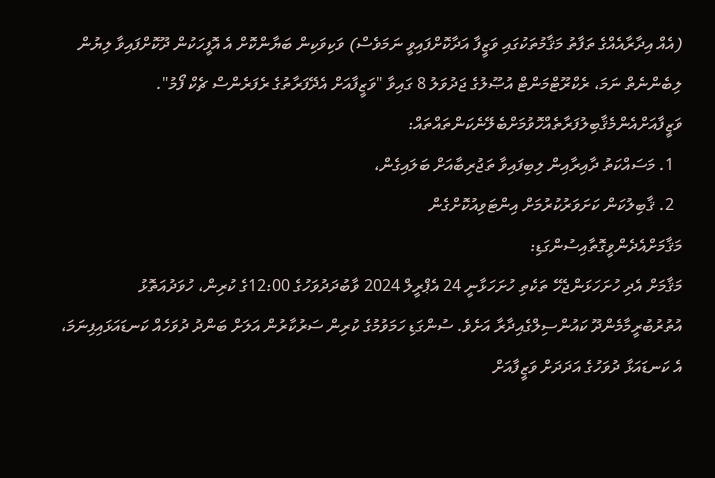(އެއް އިދާރާއެއްގެ ތަފާތު މަޤާމުތަކުގައި ވަޒީފާ އަދާކޮށްފައިވީ ނަމަވެސް) ވަކިވަކިން ބަޔާންކޮށް އެ އޮފީހަކުން ދޫކޮށްފައިވާ ލިޔުން ލިބެންނެތް ނަމަ، ރެކްރޫޓްމަންޓް އުޞޫލުގެ ޖަދުވަލު 8 ގައިވާ "ވަޒީފާއަށް އެދޭފަރާތުގެ ރެފަރެންސް ޗެކް ފޯމު".
ވަޒީފާއަށްއެންމެޤާބިލުފަރާތެއްހޮވުމަށްބެލޭނެކަންތައްތައް:
  1. މަސައްކަތު ދާއިރާއިން ލިބިފައިވާ ތަޖުރިބާއަށް ބަލައިގެން،
  2. ޤާބިލުކަން ކަށަވަރުކުރުމަށް އިންޓަވިއުކޮށްގެން
މަޤާމަށްއެދެންވީގޮތާއިސުންގަޑި:
މަޤާމަށް އެދި ހުށަހަޅަންޖެހޭ ތަކެތި ހުށަހަޅާނީ 24 އެޕްރީލް 2024 ވާބުދަދުވަހުގެ 12:00ގެ ކުރިން، ހުވަދުއަތޮޅު އުތުރުބުރީމާމެންދޫ ކައުންސިލްގެއިދާރާ އަށެވެ. ސުންގަޑި ހަމަވުމުގެ ކުރިން ސަރުކާރުން އަލަށް ބަންދު ދުވަހެއް ކަނޑައަޅައިފިނަމަ، އެ ކަނޑައަޅާ ދުވަހުގެ އަދަދަށް ވަޒީފާއަށް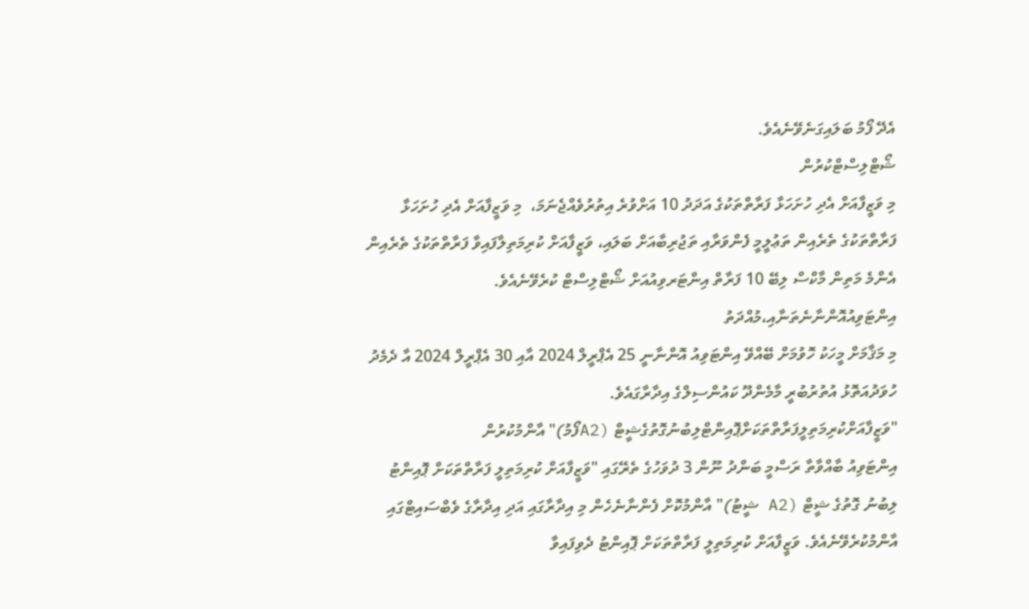އެދޭ ފޯމު ބަލައިގަނެވޭނެއެވެ.
ޝޯޓްލިސްޓްކުރުން
މި ވަޒީފާއަށް އެދި ހުށަހަޅާ ފަރާތްތަކުގެ އަދަދު 10 އަށްވުރެ އިތުރުވެއްޖެނަމަ،  މި ވަޒީފާއަށް އެދި ހުށަހަޅާ ފަރާތްތަކުގެ ތެރެއިން ތަޢުލީމީ ފެންވަރާއި ތަޖުރިބާއަށް ބަލައި، ވަޒީފާއަށް ކުރިމަތިލާފައިވާ ފަރާތްތަކުގެ ތެރެއިން އެންމެ މަތިން މާކްސް ލިބޭ 10 ފަރާތް އިންޓަރވިއުއަށް ޝޯޓްލިސްޓް ކުރެވޭނެއެވެ.
އިންޓަވިއުއޮންނާނެތަނާއި،މުއްދަތު
މި މަޤާމަށް މީހަކު ހޮވުމަށް ބޭއްވޭ އިންޓަވިއު އޮންނާނީ 25 އެޕްރީލް 2024 އާއި 30 އެޕްރީލް 2024 އާ ދެމެދު ހުވަދުއަތޮޅު އުތުރުބުރީ މާމެންދޫ ކައުންސިލްގެ އިދާރާގައެވެ.
"ވަޒީފާއަށްކުރިމަތިލީފަރާތްތަކަށްޕޮއިންޓްލިބުނުގޮތުގެޝީޓް (A2ފޯމު)" އާންމުކުރުން
އިންޓަވިއު ބާއްވާތާ ރަސްމީ ބަންދު ނޫން 3 ދުވަހުގެ ތެރޭގައި "ވަޒީފާއަށް ކުރިމަތިލީ ފަރާތްތަކަށް ޕޮއިންޓު ލިބުނު ގޮތުގެ ޝީޓް (A2 ޝީޓު)" އާންމުކޮށް ފެންނާނެހެން މި އިދާރާގައި އަދި އިދާރާގެ ވެބްސައިޓްގައި އާންމުކުރެވޭނެއެވެ. ވަޒީފާއަށް ކުރިމަތިލީ ފަރާތްތަކަށް ޕޮއިންޓު ދެވިފައިވާ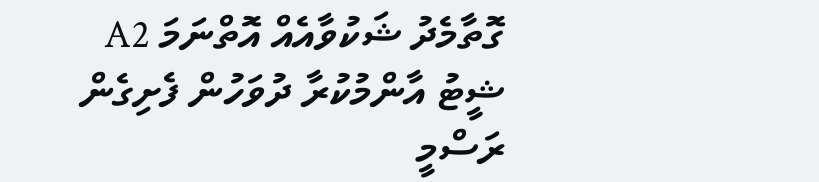ގޮތާމެދު ޝަކުވާއެއް އޮތްނަމަ A2 ޝީޓު އާންމުކުރާ ދުވަހުން ފެށިގެން ރަސްމީ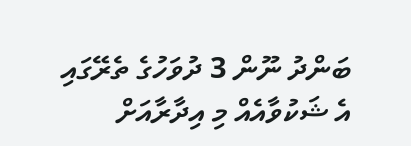ބަންދު ނޫން 3 ދުވަހުގެ ތެރޭގައި އެ ޝަކުވާއެއް މި އިދާރާއަށް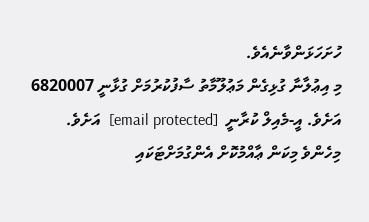ހުށަހަޅަންވާނެއެވެ.
މި އިޢުލާނާ ގުޅިގެން މަޢުލޫމާތު ސާފުކުރުމަށް ގުޅާނީ 6820007 އަށެވެ. އީ-މެއިލް ކުރާނީ  [email protected]  އަށެވެ.
މިހެންވެ މިކަން ޢާއްމުކޮށް އެންގުމަށްޓަކައި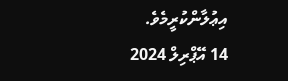އިޢުލާންކުރީމެވެ.
14 އޭޕްރިލް 2024